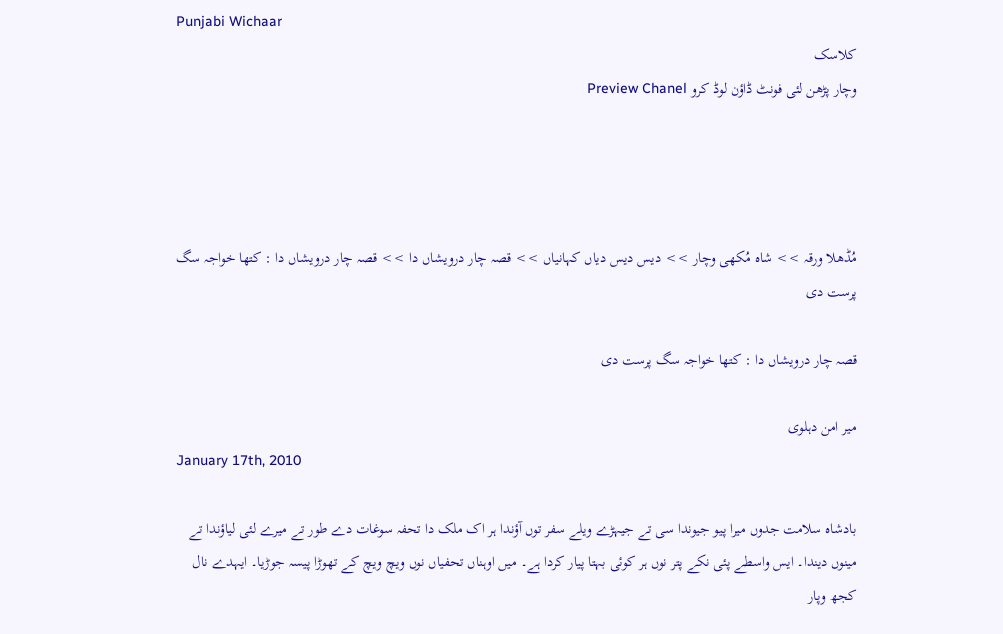Punjabi Wichaar
کلاسک
وچار پڑھن لئی فونٹ ڈاؤن لوڈ کرو Preview Chanel




مُڈھلا ورقہ >> شاہ مُکھی وچار >> دیس دیس دیاں کہانیاں >> قصہ چار درویشاں دا >> قصہ چار درویشاں دا : کتھا خواجہ سگ پرست دی

قصہ چار درویشاں دا : کتھا خواجہ سگ پرست دی

میر امن دہلوی
January 17th, 2010

بادشاہ سلامت جدوں میرا پیو جیوندا سی تے جیہڑے ویلے سفر توں آؤندا ہر اک ملک دا تحفہ سوغات دے طور تے میرے لئی لیاؤندا تے مینوں دیندا۔ ایس واسطے پئی نکے پتر نوں ہر کوئی بہتا پیار کردا ہے۔ میں اوہناں تحفیاں نوں ویچ ویچ کے تھوڑا پیسہ جوڑیا۔ ایہدے نال کجھ وپار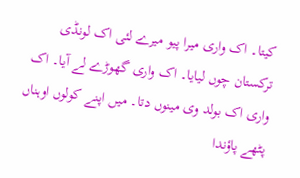کیتا۔ اک واری میرا پیو میرے لئی اک لونڈی ترکستان چوں لیایا۔ اک واری گھوڑے لے آیا۔ اک واری اک بولد وی مینوں دتا۔ میں اپنے کولوں اوہناں پٹھے پاؤندا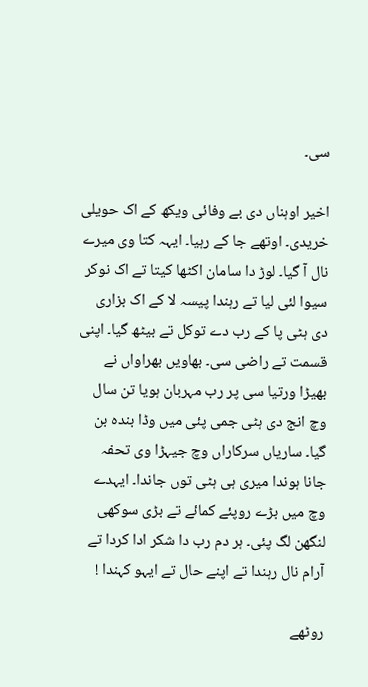سی۔

اخیر اوہناں دی بے وفائی ویکھ کے اک حویلی خریدی۔ اوتھے جا کے رہیا۔ ایہہ کتا وی میرے نال آ گیا۔ لوڑ دا سامان اکٹھا کیتا تے اک نوکر سیوا لئی لیا تے رہندا پیسہ لا کے اک بزاری دی ہٹی پا کے رب دے توکل تے بیٹھ گیا۔ اپنی قسمت تے راضی سی۔ بھاویں بھراواں نے بھیڑا ورتیا سی پر رب مہربان ہویا تن سال وچ انج دی ہٹی جمی پئی میں وڈا بندہ بن گیا۔ ساریاں سرکاراں وچ جیہڑا وی تحفہ جانا ہوندا میری ہی ہٹی توں جاندا۔ ایہدے وچ میں بڑے روپئے کمائے تے بڑی سوکھی لنگھن لگ پئی۔ ہر دم رب دا شکر ادا کردا تے آرام نال رہندا تے اپنے حال تے ایہو کہندا !

روٹھے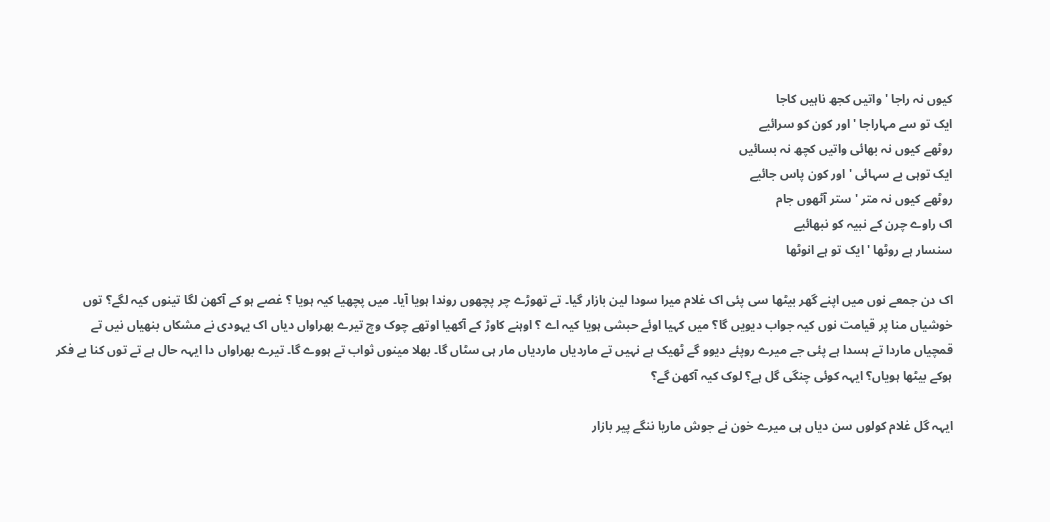کیوں نہ راجا ' واتیں کجھ ناہیں کاجا
ایک تو سے مہاراجا ' اور کون کو سرائیے
روٹھے کیوں نہ بھائی واتیں کچھ نہ بسائیں
ایک توہی بے سہائی ' اور کون پاس جائیے
روٹھے کیوں نہ متر ' ستر آٹھوں جام
اک راوے چرن کے نبیہ کو نبھائیے
سنسار ہے روٹھا ' ایک تو ہے انوٹھا

اک دن جمعے نوں میں اپنے گھر بیٹھا سی پئی اک غلام میرا سودا لین بازار گیا۔ تے تھوڑے چر پچھوں روندا ہویا آیا۔ میں پچھیا کیہ ہویا ؟ غصے ہو کے آکھن لگا تینوں کیہ لگے؟ توں خوشیاں منا پر قیامت نوں کیہ جواب دیویں گا؟ میں کہیا اوئے حبشی ہویا کیہ اے ؟ اوہنے کاوڑ کے آکھیا اوتھے چوک وچ تیرے بھراواں دیاں اک یہودی نے مشکاں بنھیاں نیں تے قمچیاں ماردا تے ہسدا ہے پئی جے میرے روپئے دیوو گے ٹھیک ہے نہیں تے ماردیاں ماردیاں مار ہی سٹاں گا۔ بھلا مینوں ثواب تے ہووے گا۔ تیرے بھراواں دا ایہہ حال ہے تے توں کنا بے فکر ہوکے بیٹھا ہویاں؟ ایہہ کوئی چنگی گل ہے؟ لوک کیہ آکھن گے؟

ایہہ گل غلام کولوں سن دیاں ہی میرے خون نے جوش ماریا ننگے پیر بازار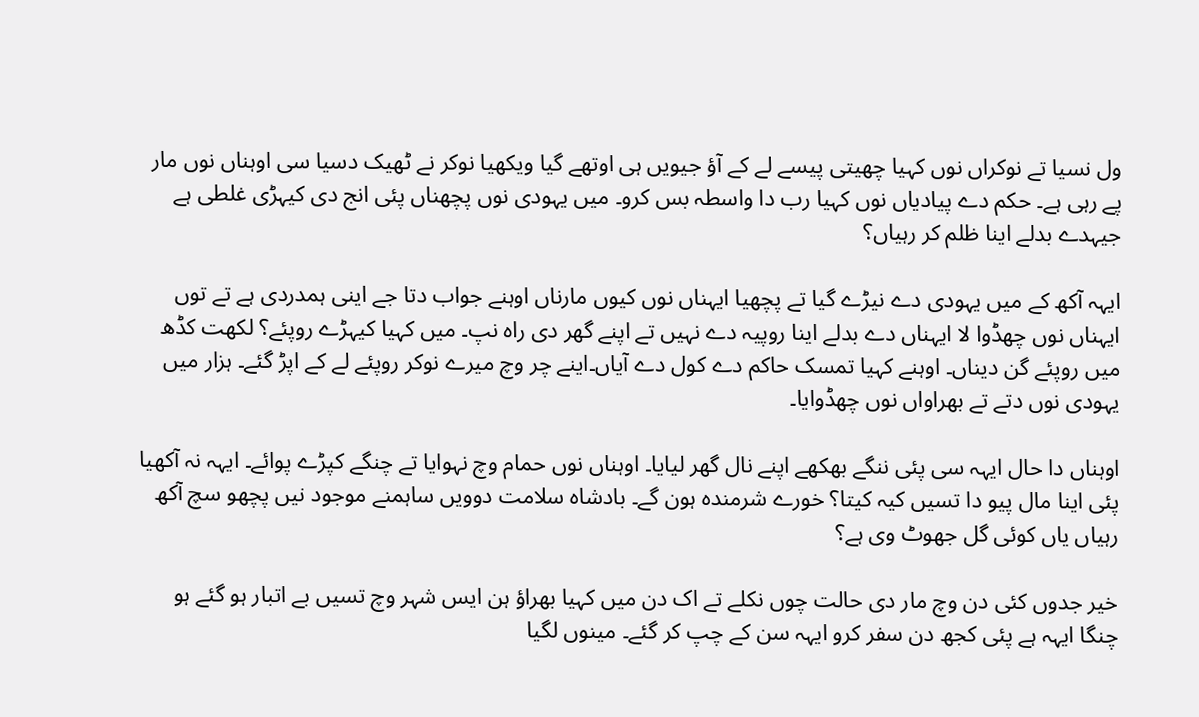ول نسیا تے نوکراں نوں کہیا چھیتی پیسے لے کے آؤ جیویں ہی اوتھے گیا ویکھیا نوکر نے ٹھیک دسیا سی اوہناں نوں مار پے رہی ہے۔ حکم دے پیادیاں نوں کہیا رب دا واسطہ بس کرو۔ میں یہودی نوں پچھناں پئی انج دی کیہڑی غلطی ہے جیہدے بدلے اینا ظلم کر رہیاں؟

ایہہ آکھ کے میں یہودی دے نیڑے گیا تے پچھیا ایہناں نوں کیوں مارناں اوہنے جواب دتا جے اینی ہمدردی ہے تے توں ایہناں نوں چھڈوا لا ایہناں دے بدلے اینا روپیہ دے نہیں تے اپنے گھر دی راہ نپ۔ میں کہیا کیہڑے روپئے؟ لکھت کڈھ میں روپئے گن دیناں۔ اوہنے کہیا تمسک حاکم دے کول دے آیاں۔اینے چر وچ میرے نوکر روپئے لے کے اپڑ گئے۔ ہزار میں یہودی نوں دتے تے بھراواں نوں چھڈوایا۔

اوہناں دا حال ایہہ سی پئی ننگے بھکھے اپنے نال گھر لیایا۔ اوہناں نوں حمام وچ نہوایا تے چنگے کپڑے پوائے۔ ایہہ نہ آکھیا پئی اینا مال پیو دا تسیں کیہ کیتا؟ خورے شرمندہ ہون گے۔ بادشاہ سلامت دوویں ساہمنے موجود نیں پچھو سچ آکھ رہیاں یاں کوئی گل جھوٹ وی ہے؟

خیر جدوں کئی دن وچ مار دی حالت چوں نکلے تے اک دن میں کہیا بھراؤ ہن ایس شہر وچ تسیں بے اتبار ہو گئے ہو چنگا ایہہ ہے پئی کجھ دن سفر کرو ایہہ سن کے چپ کر گئے۔ مینوں لگیا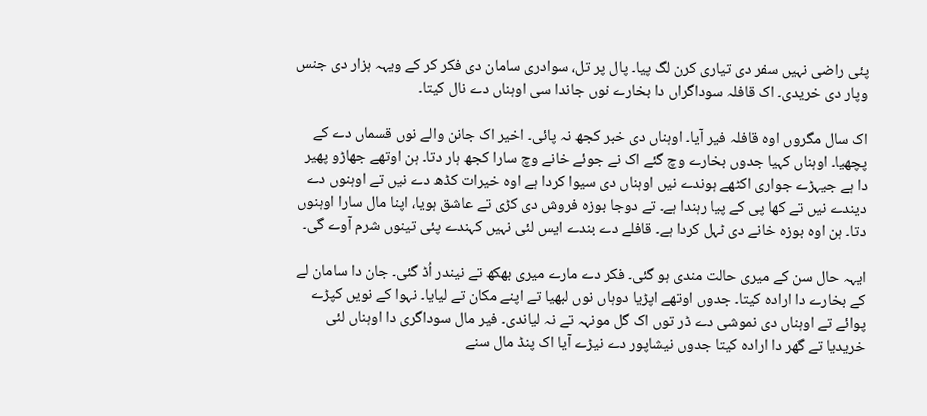پئی راضی نہیں سفر دی تیاری کرن لگ پیا۔ پال پر تل، سوادری سامان دی فکر کر کے ویہہ ہزار دی جنس وپار دی خریدی۔ اک قافلہ سوداگراں دا بخارے نوں جاندا سی اوہناں دے نال کیتا۔

اک سال مگروں اوہ قافلہ فیر آیا۔ اوہناں دی خبر کجھ نہ پائی۔ اخیر اک جانن والے نوں قسماں دے کے پچھیا۔ اوہناں کہیا جدوں بخارے وچ گئے اک نے جوئے خانے وچ سارا کجھ ہار دتا۔ ہن اوتھے جھاڑو پھیر دا ہے جیہڑے جواری اکٹھے ہوندے نیں اوہناں دی سیوا کردا ہے اوہ خیرات کڈھ دے نیں تے اوہنوں دے دیندے نیں تے کھا پی کے پیا رہندا ہے۔ تے دوجا بوزہ فروش دی کڑی تے عاشق ہویا، اپنا مال سارا اوہنوں دتا۔ ہن اوہ بوزہ خانے دی ٹہل کردا ہے۔ قافلے دے بندے ایس لئی نہیں کہندے پئی تینوں شرم آوے گی۔

ایہہ حال سن کے میری حالت مندی ہو گئی۔ فکر دے مارے میری بھکھ تے نیندر اُڈ گئی۔ جان دا سامان لے کے بخارے دا ارادہ کیتا۔ جدوں اوتھے اپڑیا دوہاں نوں لبھیا تے اپنے مکان تے لیایا۔ نہوا کے نویں کپڑے پوائے تے اوہناں دی نموشی دے ڈر توں اک گل مونہہ تے نہ لیاندی۔ فیر مال سوداگری دا اوہناں لئی خریدیا تے گھر دا ارادہ کیتا جدوں نیشاپور دے نیڑے آیا اک پنڈ مال سنے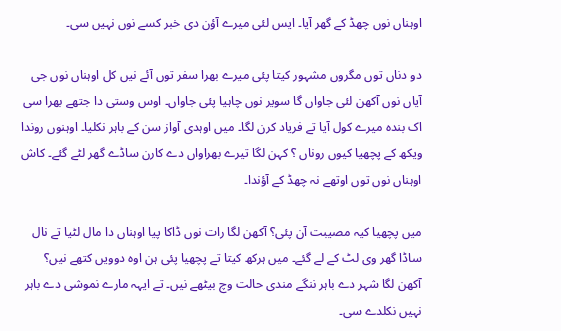اوہناں نوں چھڈ کے گھر آیا۔ ایس لئی میرے آؤن دی خبر کسے نوں نہیں سی۔

دو دناں توں مگروں مشہور کیتا پئی میرے بھرا سفر توں آئے نیں کل اوہناں نوں جی آیاں نوں آکھن لئی جاواں گا سویر نوں چاہیا پئی جاواں۔ اوس وستی دا جتھے بھرا سی اک بندہ میرے کول آیا تے فریاد کرن لگا۔ میں اوہدی آواز سن کے باہر نکلیا۔ اوہنوں روندا ویکھ کے پچھیا کیوں روناں ؟ کہن لگا تیرے بھراواں دے کارن ساڈے گھر لٹے گئے۔ کاش اوہناں نوں توں اوتھے نہ چھڈ کے آؤندا۔

میں پچھیا کیہ مصیبت آن پئی؟ آکھن لگا رات نوں ڈاکا پیا اوہناں دا مال لٹیا تے نال ساڈا گھر وی لٹ کے لے گئے۔ میں ہرکھ کیتا تے پچھیا پئی ہن اوہ دوویں کتھے نیں؟ آکھن لگا شہر دے باہر ننگے مندی حالت وچ بیٹھے نیں۔ تے ایہہ مارے نموشی دے باہر نہیں نکلدے سی۔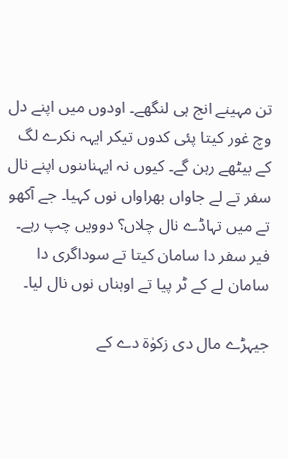تن مہینے انج ہی لنگھے۔ اودوں میں اپنے دل وچ غور کیتا پئی کدوں تیکر ایہہ نکرے لگ کے بیٹھے رہن گے۔ کیوں نہ ایہناںنوں اپنے نال سفر تے لے جاواں بھراواں نوں کہیا۔ جے آکھو تے میں تہاڈے نال چلاں؟ دوویں چپ رہے۔ فیر سفر دا سامان کیتا تے سوداگری دا سامان لے کے ٹر پیا تے اوہناں نوں نال لیا۔

جیہڑے مال دی زکوٰۃ دے کے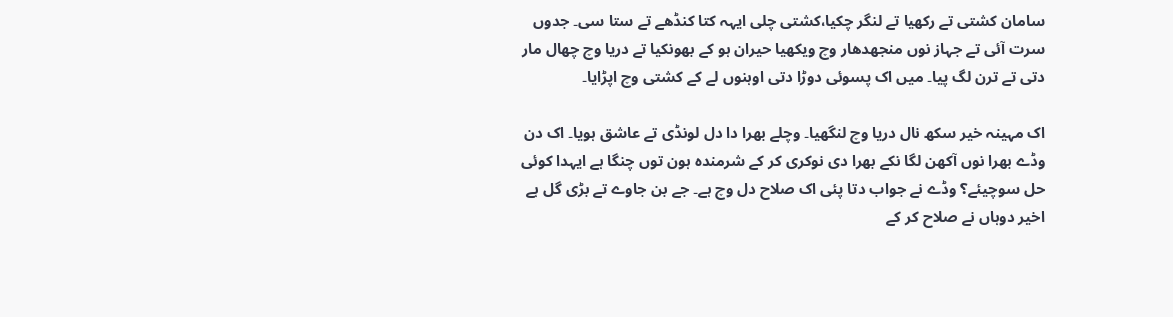سامان کشتی تے رکھیا تے لنگر چکیا،کشتی چلی ایہہ کتا کنڈھے تے ستا سی۔ جدوں سرت آئی تے جہاز نوں منجھدھار وچ ویکھیا حیران ہو کے بھونکیا تے دریا وچ چھال مار دتی تے ترن لگ پیا۔ میں اک پسوئی دوڑا دتی اوہنوں لے کے کشتی وچ اپڑایا۔

اک مہینہ خیر سکھ نال دریا وچ لنگھیا۔ وچلے بھرا دا دل لونڈی تے عاشق ہویا۔ اک دن وڈے بھرا نوں آکھن لگا نکے بھرا دی نوکری کر کے شرمندہ ہون توں چنگا ہے ایہدا کوئی حل سوچیئے؟ وڈے نے جواب دتا پئی اک صلاح دل وچ ہے۔ جے بن جاوے تے بڑی گل ہے اخیر دوہاں نے صلاح کر کے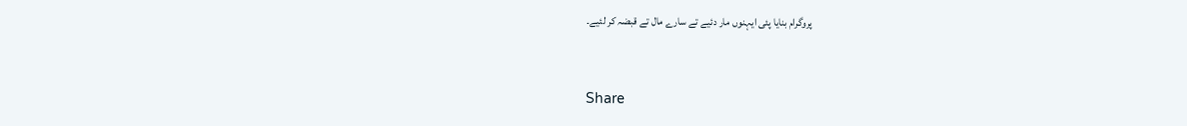پروگرام بنایا پئی ایہنوں مار دئیے تے سارے مال تے قبضہ کر لئیے۔


Share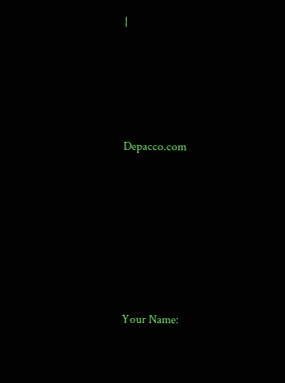|




Depacco.com






Your Name: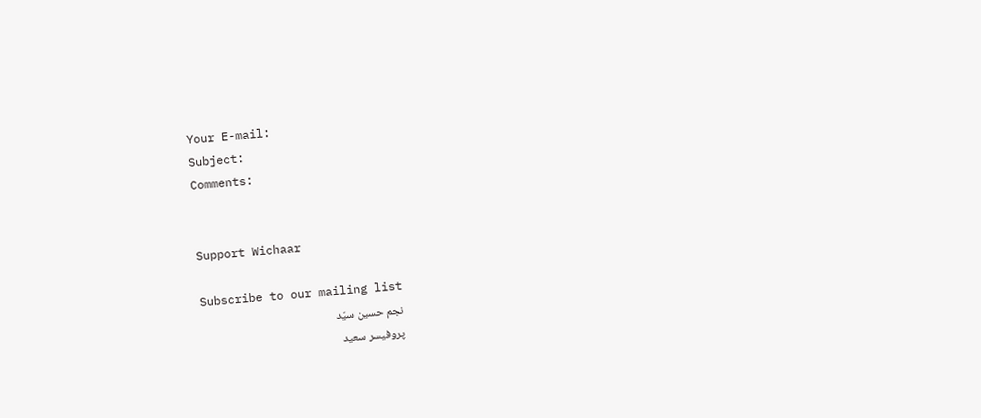Your E-mail:
Subject:
Comments:


Support Wichaar

Subscribe to our mailing list
نجم حسین سیّد
پروفیسر سعید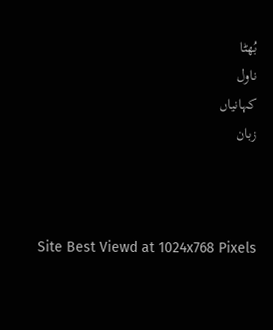بُھٹا
ناول
کہانیاں
زبان



Site Best Viewd at 1024x768 Pixels